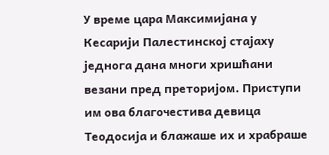У време цара Максимијана у Кесарији Палестинској стајаху једнога дана многи хришћани везани пред преторијом. Приступи им ова благочестива девица Теодосија и блажаше их и храбраше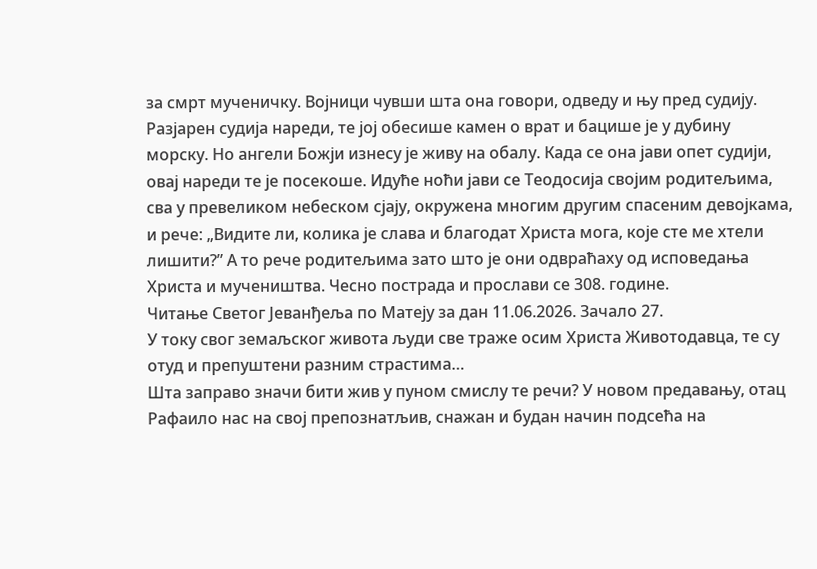за смрт мученичку. Војници чувши шта она говори, одведу и њу пред судију. Разјарен судија нареди, те јој обесише камен о врат и бацише је у дубину морску. Но ангели Божји изнесу је живу на обалу. Када се она јави опет судији, овај нареди те је посекоше. Идуће ноћи јави се Теодосија својим родитељима, сва у превеликом небеском сјају, окружена многим другим спасеним девојкама, и рече: „Видите ли, колика је слава и благодат Христа мога, које сте ме хтели лишити?” А то рече родитељима зато што је они одвраћаху од исповедања Христа и мучеништва. Чесно пострада и прослави се 308. године.
Читање Светог Јеванђеља по Матеју за дан 11.06.2026. Зачало 27.
У току свог земаљског живота људи све траже осим Христа Животодавца, те су отуд и препуштени разним страстима…
Шта заправо значи бити жив у пуном смислу те речи? У новом предавању, отац Рафаило нас на свој препознатљив, снажан и будан начин подсећа на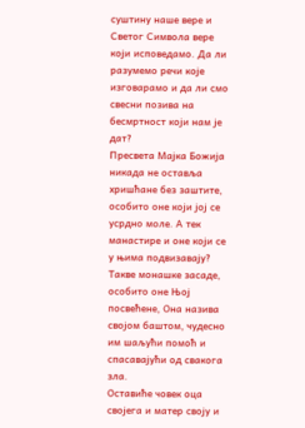суштину наше вере и Светог Символа вере који исповедамо. Да ли разумемо речи које изговарамо и да ли смо свесни позива на бесмртност који нам је дат?
Пресвета Мајка Божија никада не оставља хришћане без заштите, особито оне који јој се усрдно моле. А тек манастире и оне који се у њима подвизавају? Такве монашке засаде, особито оне Њој посвећене, Она назива својом баштом, чудесно им шаљући помоћ и спасавајући од свакога зла.
Оставиће човек оца својега и матер своју и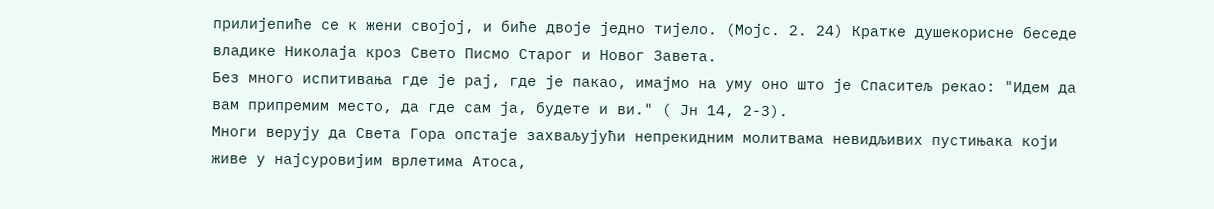прилијепиће се к жени својој, и биће двоје једно тијело. (Мојс. 2. 24) Кратке душекорисне беседе владике Николаја кроз Свето Писмо Старог и Новог Завета.
Без много испитивања где је рај, где је пакао, имајмо на уму оно што је Спаситељ рекао: "Идем да вам припремим место, да где сам ја, будете и ви." ( Јн 14, 2-3).
Многи верују да Света Гора опстаје захваљујући непрекидним молитвама невидљивих пустињака који живе у најсуровијим врлетима Атоса,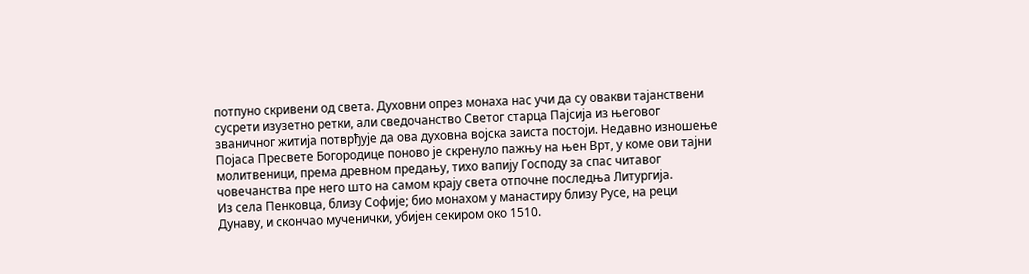потпуно скривени од света. Духовни опрез монаха нас учи да су овакви тајанствени сусрети изузетно ретки, али сведочанство Светог старца Пајсија из његовог званичног житија потврђује да ова духовна војска заиста постоји. Недавно изношење Појаса Пресвете Богородице поново је скренуло пажњу на њен Врт, у коме ови тајни молитвеници, према древном предању, тихо вапију Господу за спас читавог човечанства пре него што на самом крају света отпочне последња Литургија.
Из села Пенковца, близу Софије; био монахом у манастиру близу Русе, на реци Дунаву, и скончао мученички, убијен секиром око 1510.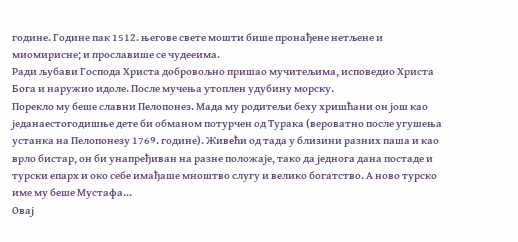године. Године пак 1512. његове свете мошти бише пронађене нетљене и миомирисне; и прославише се чудееима.
Ради љубави Господа Христа добровољно пришао мучитељима, исповедио Христа Бога и наружио идоле. После мучења утоплен удубину морску.
Порекло му беше славни Пелопонез. Мада му родитељи беху хришћани он још као једанаестогодишње дете би обманом потурчен од Турака (вероватно после угушења устанка на Пелопонезу 1769. године). Живећи од тада у близини разних паша и као врло бистар, он би унапређиван на разне положаје, тако да једнога дана постаде и турски епарх и око себе имађаше мноштво слугу и велико богатство. А ново турско име му беше Мустафа...
Овај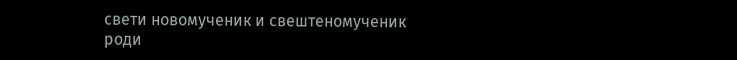свети новомученик и свештеномученик роди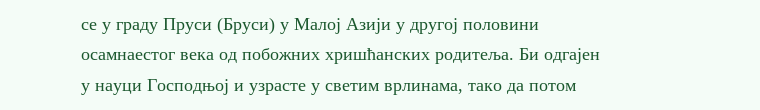се у граду Пруси (Бруси) у Малој Азији у другој половини осамнаестог века од побожних хришћанских родитеља. Би одгајен у науци Господњој и узрасте у светим врлинама, тако да потом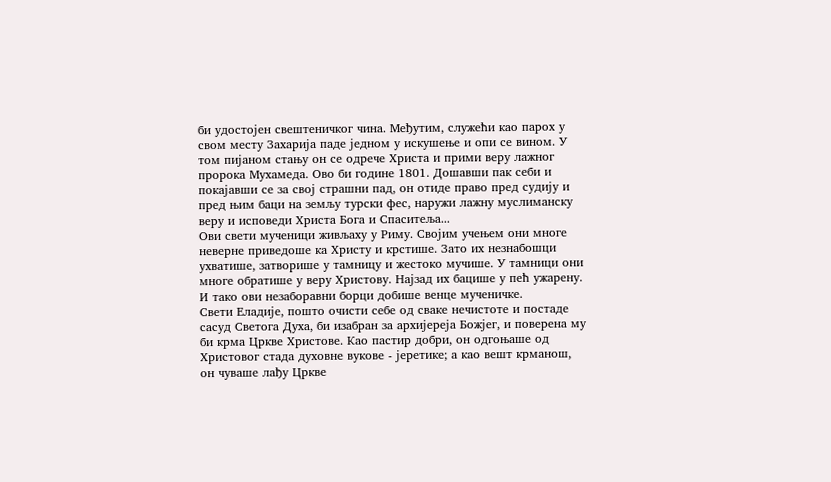би удостојен свештеничког чина. Међутим, служећи као парох у свом месту Захарија паде једном у искушење и опи се вином. У том пијаном стању он се одрече Христа и прими веру лажног пророка Мухамеда. Ово би године 1801. Дошавши пак себи и покајавши се за свој страшни пад, он отиде право пред судију и пред њим баци на земљу турски фес, наружи лажну муслиманску веру и исповеди Христа Бога и Спаситеља...
Ови свети мученици живљаху у Риму. Својим учењем они многе неверне приведоше ка Христу и крстише. Зато их незнабошци ухватише, затворише у тамницу и жестоко мучише. У тамници они многе обратише у веру Христову. Најзад их бацише у пећ ужарену. И тако ови незаборавни борци добише венце мученичке.
Свети Еладије, пошто очисти себе од сваке нечистоте и постаде сасуд Светога Духа, би изабран за архијереја Божјег, и поверена му би крма Цркве Христове. Као пастир добри, он одгоњаше од Христовог стада духовне вукове - јеретике; а као вешт крманош, он чуваше лађу Цркве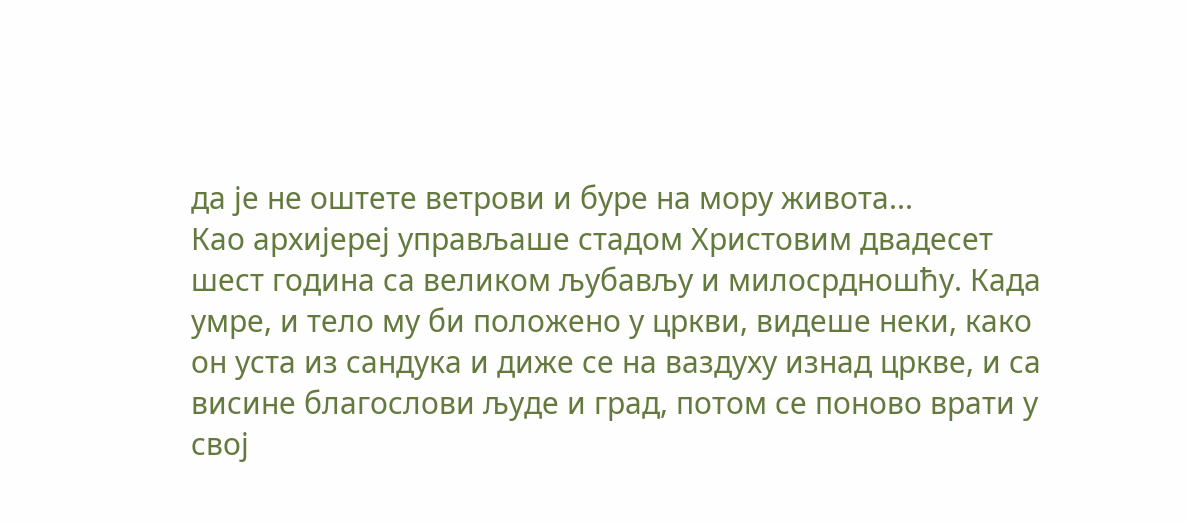да је не оштете ветрови и буре на мору живота...
Као архијереј управљаше стадом Христовим двадесет шест година са великом љубављу и милосрдношћу. Када умре, и тело му би положено у цркви, видеше неки, како он уста из сандука и диже се на ваздуху изнад цркве, и са висине благослови људе и град, потом се поново врати у свој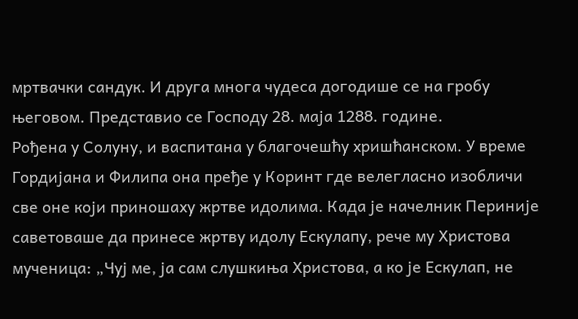мртвачки сандук. И друга многа чудеса догодише се на гробу његовом. Представио се Господу 28. маја 1288. године.
Рођена у Солуну, и васпитана у благочешћу хришћанском. У време Гордијана и Филипа она пређе у Коринт где велегласно изобличи све оне који приношаху жртве идолима. Када је начелник Периније саветоваше да принесе жртву идолу Ескулапу, рече му Христова мученица: „Чуј ме, ја сам слушкиња Христова, а ко је Ескулап, не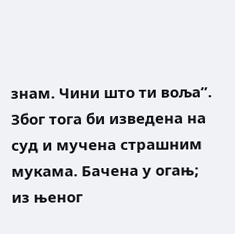знам. Чини што ти воља”. Због тога би изведена на суд и мучена страшним мукама. Бачена у огањ; из њеног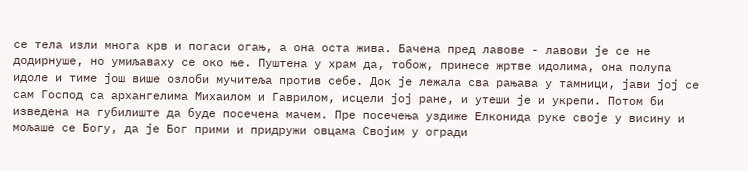се тела изли многа крв и погаси огањ, а она оста жива. Бачена пред лавове - лавови је се не додирнуше, но умиљаваху се око ње. Пуштена у храм да, тобож, принесе жртве идолима, она полупа идоле и тиме још више озлоби мучитеља против себе. Док је лежала сва рањава у тамници, јави јој се сам Господ са архангелима Михаилом и Гаврилом, исцели јој ране, и утеши је и укрепи. Потом би изведена на губилиште да буде посечена мачем. Пре посечења уздиже Елконида руке своје у висину и мољаше се Богу, да је Бог прими и придружи овцама Својим у огради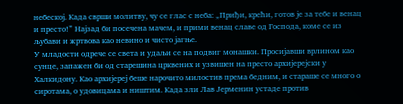небеској. Када сврши молитву, чу се глас с неба: „Приђи, крећи, готов је за тебе и венац и престо!” Најзад би посечена мачем, и прими венац славе од Господа, коме се из љубави и жртвова као невино и чисто јагње.
У младости одрече се света и удаљи се на подвиг монашки. Просијавши врлином као сунце, запажен би од старешина црквених и узвишен на престо архијерејски у Халкидону. Као архијереј беше нарочито милостив према бедним, и стараше се много о сиротама, о удовицама и ништим. Када зли Лав Јерменин устаде против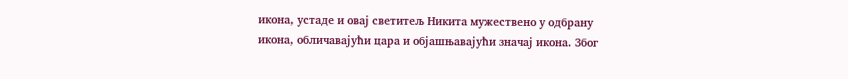икона, устаде и овај светитељ Никита мужествено у одбрану икона, обличавајући цара и објашњавајући значај икона. Због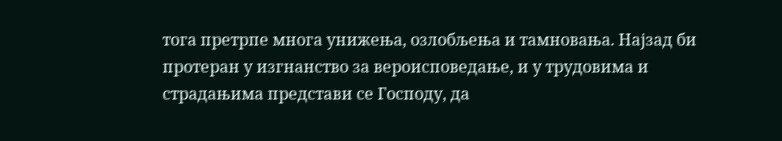тога претрпе многа унижења, озлобљења и тамновања. Најзад би протеран у изгнанство за вероисповедање, и у трудовима и страдањима представи се Господу, да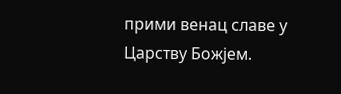прими венац славе у Царству Божјем.